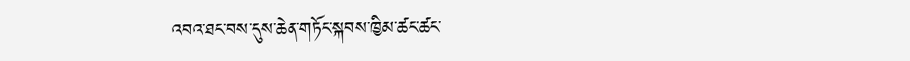འབའ་ཐང་བས་དུས་ཆེན་གཏོང་སྐབས་ཁྱིམ་ཚང་ཚང་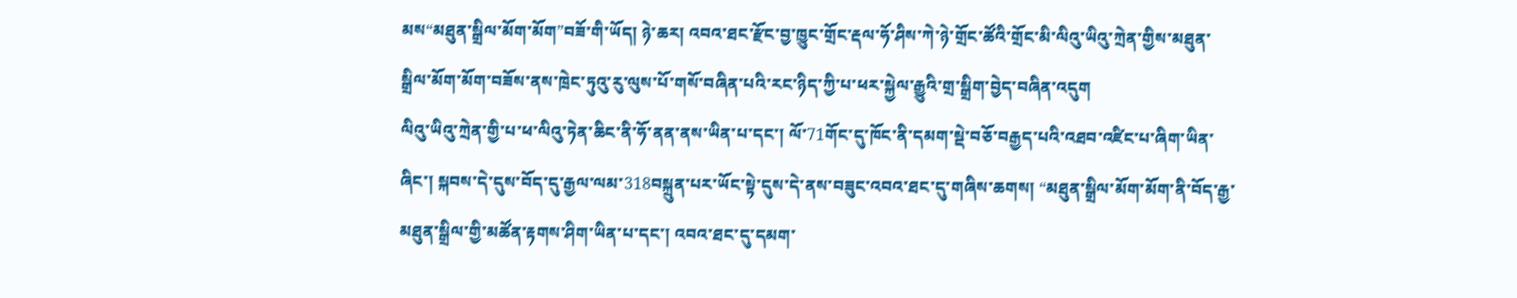མས“མཐུན་སྒྲིལ་མོག་མོག”བཟོ་གི་ཡོད། ཉེ་ཆར། འབའ་ཐང་རྫོང་བྱ་ཁྱུང་གྲོང་རྡལ་ཧོ་ཤིས་ཀེ་ཉེ་གྲོང་ཚོའི་གྲོང་མི་ལིའུ་ཡིའུ་ཀྲེན་གྱིས་མཐུན་སྒྲིལ་མོག་མོག་བཟོས་ནས་ཁྲེང་ཏུའུ་རུ་ལུས་པོ་གསོ་བཞིན་པའི་རང་ཉིད་ཀྱི་པ་ཕར་སྐྱེལ་རྒྱུའི་གྲ་སྒྲིག་བྱེད་བཞིན་འདུག
ལིའུ་ཡིའུ་ཀྲེན་གྱི་པ་ཕ་ལིའུ་ཏེན་ཆིང་ནི་ཧོ་ནན་ནས་ཡིན་པ་དང་། ལོ་71གོང་དུ་ཁོང་ནི་དམག་སྡེ་བཅོ་བརྒྱད་པའི་འཐབ་འཛིང་པ་ཞིག་ཡིན་ཞིང་། སྐབས་དེ་དུས་བོད་དུ་རྒྱལ་ལམ་318བསྐྲུན་པར་ཡོང་སྟེ་དུས་དེ་ནས་བཟུང་འབའ་ཐང་དུ་གཞིས་ཆགས། “མཐུན་སྒྲིལ་མོག་མོག་ནི་བོད་རྒྱ་མཐུན་སྒྲིལ་གྱི་མཚོན་རྟགས་ཤིག་ཡིན་པ་དང་། འབའ་ཐང་དུ་དམག་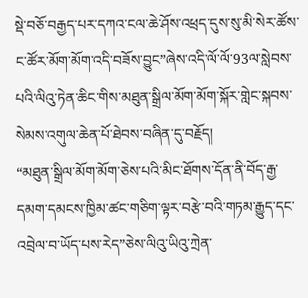སྡེ་བཅོ་བརྒྱད་པར་དཀའ་ངལ་ཆེ་ཤོས་འཕྲད་དུས་སུ་མི་སེར་ཚོས་ང་ཚོར་མོག་མོག་འདི་བཟོས་བྱུང”ཞེས་འདི་ལོ་ལོ་93ལ་སླེབས་པའི་ལིའུ་ཏེན་ཆིང་གིས་མཐུན་སྒྲིལ་མོག་མོག་སྐོར་གླེང་སྐབས་སེམས་འགུལ་ཆེན་པོ་ཐེབས་བཞིན་དུ་བརྗོད།
“མཐུན་སྒྲིལ་མོག་མོག་ཅེས་པའི་མིང་ཐོགས་དོན་ནི་བོད་རྒྱ་དམག་དམངས་ཁྱིམ་ཚང་གཅིག་ལྟར་བརྩེ་བའི་གཏམ་རྒྱུད་དང་འབྲེལ་བ་ཡོད་པས་རེད”ཅེས་ལིའུ་ཡིའུ་ཀྲེན་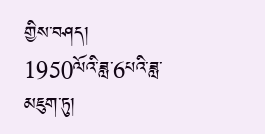གྱིས་བཤད།
1950ལོའི་ཟླ་6པའི་ཟླ་མཇུག་ཏུ།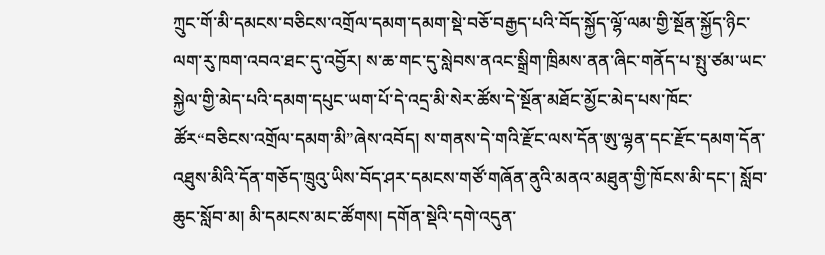ཀྲུང་གོ་མི་དམངས་བཅིངས་འགྲོལ་དམག་དམག་སྡེ་བཅོ་བརྒྱད་པའི་བོད་སྐྱོད་ལྷོ་ལམ་གྱི་སྔོན་སྐྱོད་ཉིང་ལག་རུ་ཁག་འབའ་ཐང་དུ་འབྱོར། ས་ཆ་གང་དུ་སླེབས་ནའང་སྒྲིག་ཁྲིམས་ནན་ཞིང་གནོད་པ་སྤུ་ཙམ་ཡང་སྐྱེལ་གྱི་མེད་པའི་དམག་དཔུང་ཡག་པོ་དེ་འདྲ་མི་སེར་ཚོས་དེ་སྔོན་མཐོང་མྱོང་མེད་པས་ཁོང་ཚོར“བཅིངས་འགྲོལ་དམག་མི”ཞེས་འབོད། ས་གནས་དེ་གའི་རྫོང་ལས་དོན་ཨུ་ལྷན་དང་རྫོང་དམག་དོན་འཐུས་མིའི་དོན་གཅོད་ཁྲུའུ་ཡིས་བོད་ཤར་དམངས་གཙོ་གཞོན་ནུའི་མནའ་མཐུན་གྱི་ཁོངས་མི་དང་། སློབ་ཆུང་སློབ་མ། མི་དམངས་མང་ཚོགས། དགོན་སྡེའི་དགེ་འདུན་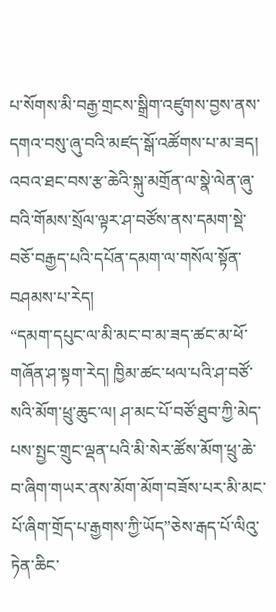པ་སོགས་མི་བརྒྱ་གྲངས་སྒྲིག་འཛུགས་བྱས་ནས་དགའ་བསུ་ཞུ་བའི་མཛད་སྒོ་འཚོགས་པ་མ་ཟད། འབའ་ཐང་བས་རྩ་ཆེའི་སྐུ་མགྲོན་ལ་སྣེ་ལེན་ཞུ་བའི་གོམས་སྲོལ་ལྟར་ཤ་བཙོས་ནས་དམག་སྡེ་བཅོ་བརྒྱད་པའི་དཔོན་དམག་ལ་གསོལ་སྟོན་བཤམས་པ་རེད།
“དམག་དཔུང་ལ་མི་མང་བ་མ་ཟད་ཚང་མ་ཕོ་གཞོན་ཤ་སྟག་རེད། ཁྱིམ་ཚང་ཕལ་པའི་ཤ་བཙོ་སའི་མོག་ཕྲུ་ཆུང་ལ། ཤ་མང་པོ་བཙོ་ཐུབ་ཀྱི་མེད་པས་སྤྱང་གྲུང་ལྡན་པའི་མི་སེར་ཚོས་མོག་ཕྲུ་ཆེ་བ་ཞིག་གཡར་ནས་མོག་མོག་བཟོས་པར་མི་མང་པོ་ཞིག་གྲོད་པ་རྒྱགས་ཀྱི་ཡོད”ཅེས་རྒད་པོ་ལིའུ་ཏེན་ཆིང་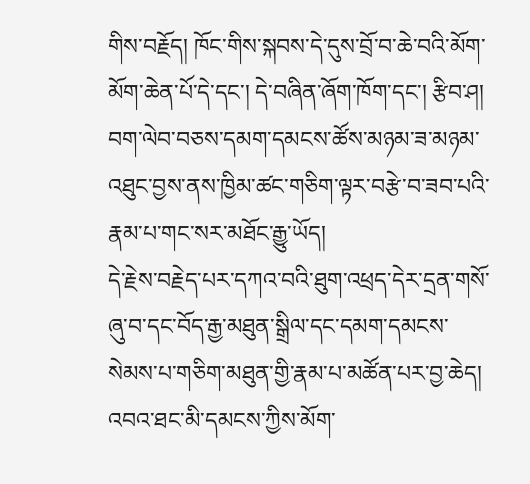གིས་བརྗོད། ཁོང་གིས་སྐབས་དེ་དུས་བྲོ་བ་ཆེ་བའི་མོག་མོག་ཆེན་པོ་དེ་དང་། དེ་བཞིན་ཞོག་ཁོག་དང་། རྩིབ་ཤ། བག་ལེབ་བཅས་དམག་དམངས་ཚོས་མཉམ་ཟ་མཉམ་འཐུང་བྱས་ནས་ཁྱིམ་ཚང་གཅིག་ལྟར་བརྩེ་བ་ཟབ་པའི་རྣམ་པ་གང་སར་མཐོང་རྒྱུ་ཡོད།
དེ་རྗེས་བརྗེད་པར་དཀའ་བའི་ཐུག་འཕྲད་དེར་དྲན་གསོ་ཞུ་བ་དང་བོད་རྒྱ་མཐུན་སྒྲིལ་དང་དམག་དམངས་སེམས་པ་གཅིག་མཐུན་གྱི་རྣམ་པ་མཚོན་པར་བྱ་ཆེད། འབའ་ཐང་མི་དམངས་ཀྱིས་མོག་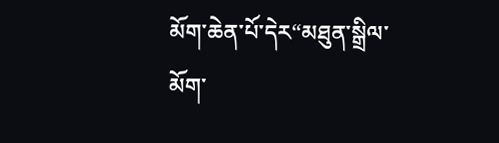མོག་ཆེན་པོ་དེར“མཐུན་སྒྲིལ་མོག་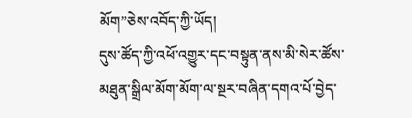མོག”ཅེས་འབོད་ཀྱི་ཡོད།
དུས་ཚོད་ཀྱི་འཕོ་འགྱུར་དང་བསྟུན་ནས་མི་སེར་ཚོས་མཐུན་སྒྲིལ་མོག་མོག་ལ་སྔར་བཞིན་དགའ་པོ་བྱེད་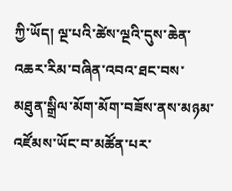ཀྱི་ཡོད། ལྔ་པའི་ཚེས་ལྔའི་དུས་ཆེན་འཆར་རིམ་བཞིན་འབའ་ཐང་བས་མཐུན་སྒྲིལ་མོག་མོག་བཟོས་ནས་མཉམ་འཛོམས་ཡོང་བ་མཚོན་པར་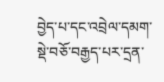བྱེད་པ་དང་འབྲེལ་དམག་སྡེ་བཅོ་བརྒྱད་པར་དྲན་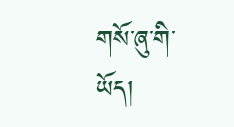གསོ་ཞུ་གི་ཡོད།